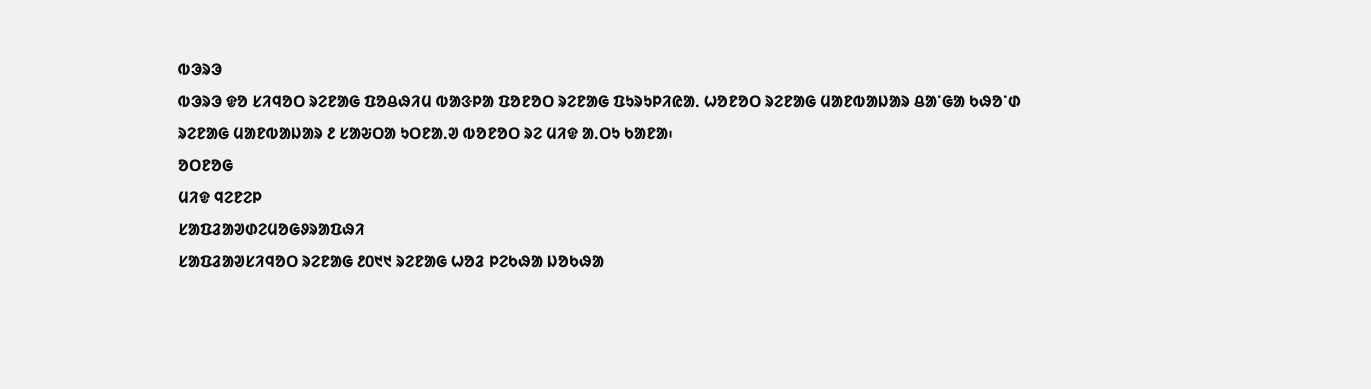ᱵᱳᱨᱳ
ᱵᱳᱨᱳ ᱫᱚ ᱥᱤᱧᱚᱛ ᱨᱮᱱᱟᱜ ᱯᱚᱪᱷᱤᱢ ᱵᱟᱝᱞᱟ ᱯᱚᱱᱚᱛ ᱨᱮᱱᱟᱜ ᱯᱩᱨᱩᱞᱤᱭᱟᱹ ᱦᱚᱱᱚᱛ ᱨᱮᱱᱟᱜ ᱢᱟᱱᱵᱟᱡᱟᱨ ᱪᱟᱸᱜᱟ ᱠᱷᱚᱸᱰ ᱨᱮᱱᱟᱜ ᱢᱟᱱᱵᱟᱡᱟᱨ ᱒ ᱥᱟᱶᱛᱟ ᱩᱛᱱᱟᱹᱣ ᱵᱚᱱᱚᱛ ᱨᱮ ᱢᱤᱫ ᱟᱹᱛᱩ ᱠᱟᱱᱟ᱾
ᱚᱛᱱᱚᱜ
ᱢᱤᱫ ᱧᱮᱱᱮᱞ
ᱥᱟᱯᱲᱟᱣᱰᱮᱢᱚᱜᱽᱨᱟᱯᱷᱤ
ᱥᱟᱯᱲᱟᱣᱥᱤᱧᱚᱛ ᱨᱮᱱᱟᱜ ᱒᱐᱑᱑ ᱨᱮᱱᱟᱜ ᱦᱚᱲ ᱞᱮᱠᱷᱟ ᱡᱚᱠᱷᱟ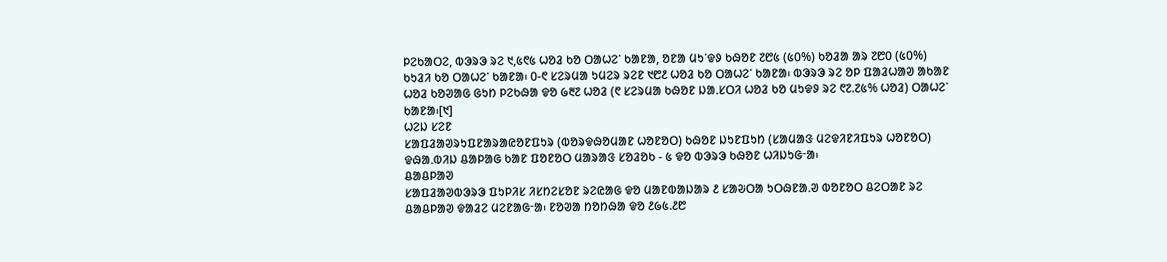ᱞᱮᱠᱟᱛᱮ, ᱵᱳᱨᱳ ᱨᱮ ᱑,᱕᱖᱕ ᱦᱚᱲ ᱠᱚ ᱛᱟᱦᱮᱸ ᱠᱟᱱᱟ, ᱚᱱᱟ ᱢᱩᱸᱫᱽ ᱠᱷᱚᱱ ᱗᱘᱕ (᱕᱐%) ᱠᱚᱲᱟ ᱟᱨ ᱗᱘᱐ (᱕᱐%) ᱠᱩᱲᱤ ᱠᱚ ᱛᱟᱦᱮᱸ ᱠᱟᱱᱟ᱾ ᱐-᱖ ᱥᱮᱨᱢᱟ ᱩᱢᱮᱨ ᱨᱮᱱ ᱑᱘᱒ ᱦᱚᱲ ᱠᱚ ᱛᱟᱦᱮᱸ ᱠᱟᱱᱟ᱾ ᱵᱳᱨᱳ ᱨᱮ ᱚᱞ ᱯᱟᱲᱦᱟᱣ ᱟᱠᱟᱱ ᱦᱚᱲ ᱠᱚᱣᱟᱜ ᱜᱩᱴ ᱞᱮᱠᱷᱟ ᱫᱚ ᱙᱓᱗ ᱦᱚᱲ (᱖ ᱥᱮᱨᱢᱟ ᱠᱷᱚᱱ ᱡᱟᱹᱥᱛᱤ ᱦᱚᱲ ᱠᱚ ᱢᱩᱫᱽ ᱨᱮ ᱖᱗.᱗᱕% ᱦᱚᱲ) ᱛᱟᱦᱮᱸ ᱠᱟᱱᱟ᱾[᱑]
ᱦᱮᱡ ᱥᱮᱱ
ᱥᱟᱯᱲᱟᱣᱨᱩᱯᱱᱟᱨᱟᱭᱚᱱᱯᱩᱨ (ᱵᱚᱨᱫᱷᱚᱢᱟᱱ ᱦᱚᱱᱚᱛ) ᱠᱷᱚᱱ ᱡᱩᱱᱯᱩᱴ (ᱥᱟᱢᱟᱝ ᱢᱮᱫᱤᱱᱤᱯᱩᱨ ᱦᱚᱱᱚᱛ) ᱫᱷᱟᱹᱵᱤᱡ ᱪᱟᱞᱟᱜ ᱠᱟᱱ ᱯᱚᱱᱚᱛ ᱢᱟᱨᱟᱝ ᱥᱚᱲᱚᱠ - ᱕ ᱫᱚ ᱵᱳᱨᱳ ᱠᱷᱚᱱ ᱦᱤᱡᱩᱜᱼᱟ᱾
ᱪᱟᱪᱞᱟᱣ
ᱥᱟᱯᱲᱟᱣᱵᱳᱨᱳ ᱯᱩᱞᱤᱥ ᱤᱥᱴᱮᱥᱚᱱ ᱨᱮᱭᱟᱜ ᱫᱚ ᱢᱟᱱᱵᱟᱡᱟᱨ ᱒ ᱥᱟᱶᱛᱟ ᱩᱛᱷᱱᱟᱹᱣ ᱵᱚᱱᱚᱛ ᱪᱮᱛᱟᱱ ᱨᱮ ᱪᱟᱪᱞᱟᱣ ᱫᱟᱲᱮ ᱢᱮᱱᱟᱜᱼᱟ᱾ ᱱᱚᱣᱟ ᱴᱚᱴᱷᱟ ᱫᱚ ᱒᱙᱕.᱒᱘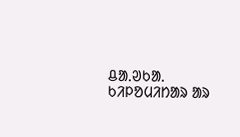ᱪᱟᱹᱣᱠᱟᱹ ᱠᱤᱞᱚᱢᱤᱴᱟᱨ ᱟᱨ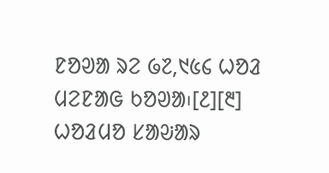ᱱᱚᱣᱟ ᱨᱮ ᱙᱗,᱑᱕᱔ ᱦᱚᱲ ᱢᱮᱱᱟᱜ ᱠᱚᱣᱟ᱾[᱒][᱓]
ᱦᱚᱲᱢᱚ ᱥᱟᱶᱟᱨ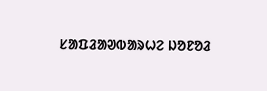ᱥᱟᱯᱲᱟᱣᱵᱟᱨᱦᱮ ᱡᱚᱱᱚᱲ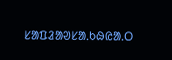ᱥᱟᱯᱲᱟᱣᱥᱟᱹᱠᱷᱭᱟᱹᱛ